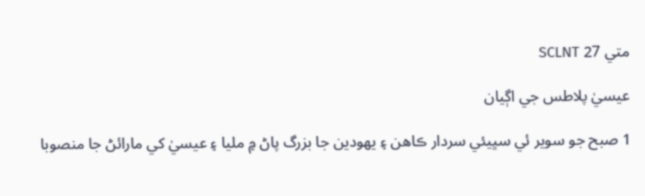متي 27 SCLNT

عيسيٰ پلاطس جي اڳيان

1 صبح جو سوير ئي سڀيئي سردار ڪاھن ۽ يھودين جا بزرگ پاڻ ۾ مليا ۽ عيسيٰ کي مارائڻ جا منصوبا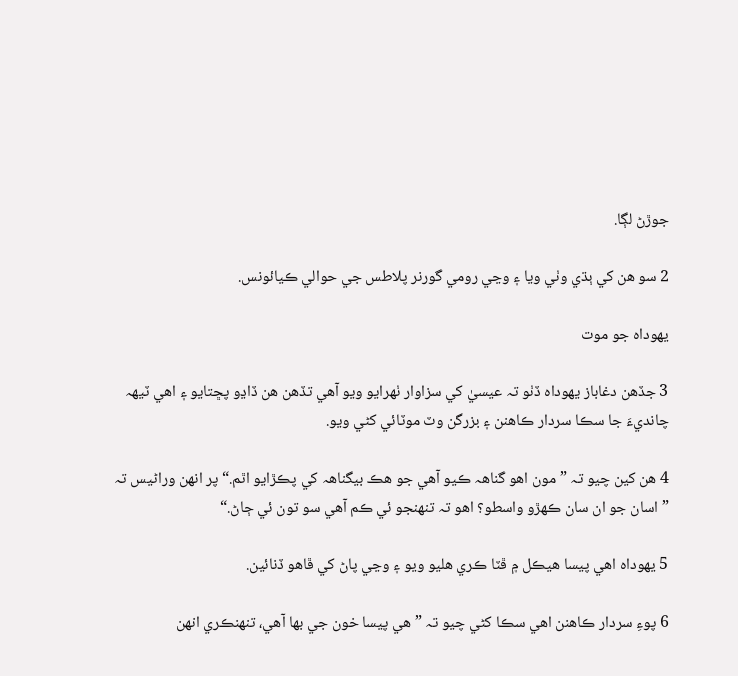جوڙڻ لڳا.

2 سو ھن کي ٻڌي وٺي ويا ۽ وڃي رومي گورنر پلاطس جي حوالي ڪيائونس.

يھوداہ جو موت

3 جڏھن دغاباز يھوداہ ڏٺو تہ عيسيٰ کي سزاوار ٺھرايو ويو آھي تڏھن ھن ڏاڍو پڇتايو ۽ اھي ٽيھہ چانديءَ جا سڪا سردار ڪاھنن ۽ بزرگن وٽ موٽائي کڻي ويو.

4 ھن کين چيو تہ ”مون اھو گناھہ ڪيو آھي جو ھڪ بيگناھہ کي پڪڙايو اٿم.“ پر انھن وراڻيس تہ ”اسان جو ان سان ڪھڙو واسطو؟ اھو تہ تنھنجو ئي ڪم آھي سو تون ئي ڄاڻ.“

5 يھوداہ اھي پيسا ھيڪل ۾ ڦٽا ڪري ھليو ويو ۽ وڃي پاڻ کي ڦاھو ڏنائين.

6 پوءِ سردار ڪاھنن اھي سڪا کڻي چيو تہ ”ھي پيسا خون جي بھا آھي، تنھنڪري انھن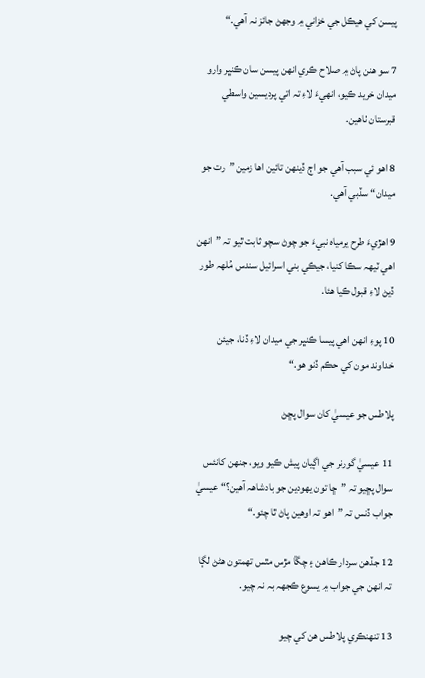پيسن کي ھيڪل جي خزاني ۾ وجھڻ جائز نہ آھي.“

7 سو ھنن پاڻ ۾ صلاح ڪري انھن پيسن سان ڪنڀر وارو ميدان خريد ڪيو، انھيءَ لاءِ تہ اتي پرديسين واسطي قبرستان ٺاھين.

8 اھو ئي سبب آھي جو اڄ ڏينھن تائين اھا زمين ”رت جو ميدان“ سڏبي آھي.

9 اھڙيءَ طرح يرمياہ نبيءَ جو چوڻ سچو ثابت ٿيو تہ ”انھن اھي ٽيھہ سڪا کنيا، جيڪي بني اسرائيل سندس مُلھہ طور ڏيڻ لاءِ قبول ڪيا ھئا.

10 پوءِ انھن اھي پيسا ڪنڀر جي ميدان لاءِ ڏنا، جيئن خداوند مون کي حڪم ڏنو ھو.“

پلاطس جو عيسيٰ کان سوال پڇڻ

11 عيسيٰ گورنر جي اڳيان پيش ڪيو ويو، جنھن کانئس سوال پڇيو تہ ”ڇا تون يھودين جو بادشاھہ آھين؟“ عيسيٰ جواب ڏنس تہ ”اھو تہ اوھين پاڻ ٿا چئو.“

12 جڏھن سردار ڪاھن ۽ چڱا مڙس مٿس تھمتون ھڻڻ لڳا تہ انھن جي جواب ۾ يسوع ڪجھہ بہ نہ چيو.

13 تنھنڪري پلاطس ھن کي چيو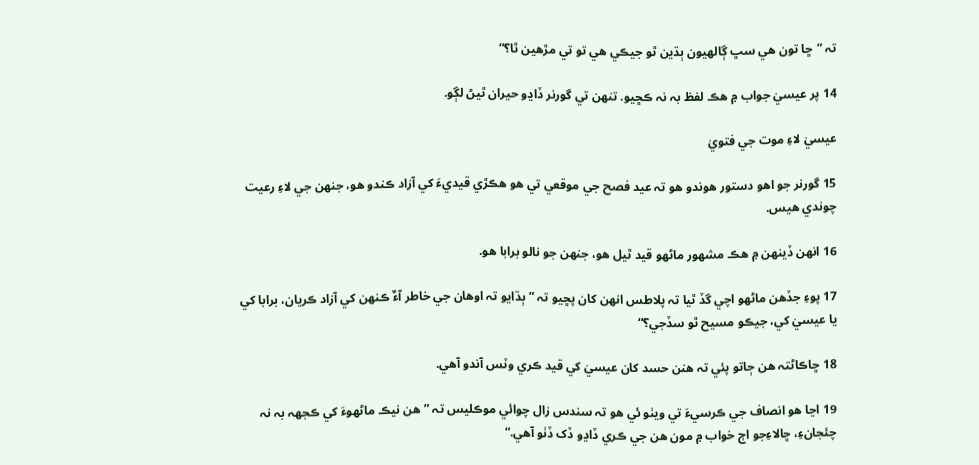تہ ”ڇا تون ھي سڀ ڳالھيون ٻڌين ٿو جيڪي ھي تو تي مڙھين ٿا؟“

14 پر عيسيٰ جواب ۾ ھڪ لفظ بہ نہ ڪڇيو. تنھن تي گورنر ڏاڍو حيران ٿيڻ لڳو.

عيسيٰ لاءِ موت جي فتويٰ

15 گورنر جو اھو دستور ھوندو ھو تہ عيد فصح جي موقعي تي ھو ھڪڙي قيديءَ کي آزاد ڪندو ھو، جنھن جي لاءِ رعيت چوندي ھيس.

16 انھن ڏينھن ۾ ھڪ مشھور ماڻھو قيد ٿيل ھو، جنھن جو نالو برابا ھو.

17 پوءِ جڏھن ماڻھو اچي گڏ ٿيا تہ پلاطس انھن کان پڇيو تہ ”ٻڌايو تہ اوھان جي خاطر آءٌ ڪنھن کي آزاد ڪريان، برابا کي يا عيسيٰ کي، جيڪو مسيح ٿو سڏجي؟“

18 ڇاڪاڻتہ ھن ڄاتو پئي تہ ھنن حسد کان عيسيٰ کي قيد ڪري وٽس آندو آھي.

19 اڃا ھو انصاف جي ڪرسيءَ تي ويٺو ئي ھو تہ سندس زال چوائي موڪليس تہ ”ھن نيڪ ماڻھوءَ کي ڪجھہ بہ نہ چئجانءِ، ڇالاءِجو اڄ خواب ۾ مون ھن جي ڪري ڏاڍو ڏک ڏٺو آھي.“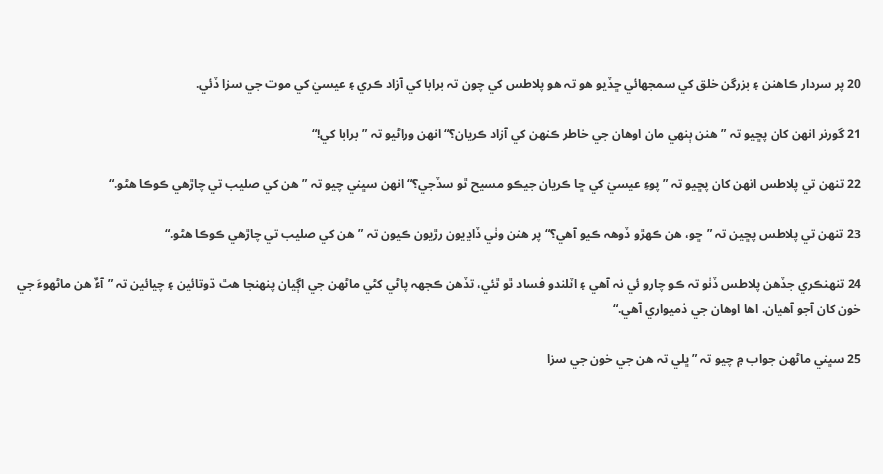20 پر سردار ڪاھنن ۽ بزرگن خلق کي سمجھائي ڇڏيو ھو تہ ھو پلاطس کي چون تہ برابا کي آزاد ڪري ۽ عيسيٰ کي موت جي سزا ڏئي.

21 گورنر انھن کان پڇيو تہ ”ھنن ٻنھي مان اوھان جي خاطر ڪنھن کي آزاد ڪريان؟“ انھن وراڻيو تہ ”برابا کي!“

22 تنھن تي پلاطس انھن کان پڇيو تہ ”پوءِ عيسيٰ کي ڇا ڪريان جيڪو مسيح ٿو سڏجي؟“ انھن سڀني چيو تہ ”ھن کي صليب تي چاڙھي ڪوڪا ھڻو.“

23 تنھن تي پلاطس پڇين تہ ”ڇو، ھن ڪھڙو ڏوھہ ڪيو آھي؟“ پر ھنن وٺي ڏاڍيون رڙيون ڪيون تہ ”ھن کي صليب تي چاڙھي ڪوڪا ھڻو.“

24 تنھنڪري جڏھن پلاطس ڏٺو تہ ڪو چارو ئي نہ آھي ۽ اٽلندو فساد ٿو ٿئي، تڏھن ڪجھہ پاڻي کڻي ماڻھن جي اڳيان پنھنجا ھٿ ڌوتائين ۽ چيائين تہ ”آءٌ ھن ماڻھوءَ جي خون کان آجو آھيان. اھا اوھان جي ذميواري آھي.“

25 سڀني ماڻھن جواب ۾ چيو تہ ”ڀلي تہ ھن جي خون جي سزا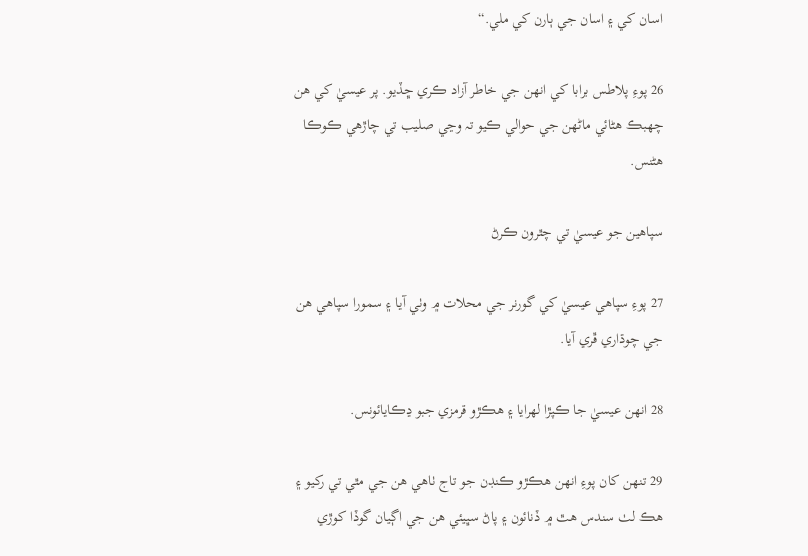اسان کي ۽ اسان جي ٻارن کي ملي.“

26 پوءِ پلاطس برابا کي انھن جي خاطر آزاد ڪري ڇڏيو. پر عيسيٰ کي ھن چھبڪ ھڻائي ماڻھن جي حوالي ڪيو تہ وڃي صليب تي چاڙھي ڪوڪا ھڻنس.

سپاھين جو عيسيٰ تي چٿرون ڪرڻ

27 پوءِ سپاھي عيسيٰ کي گورنر جي محلات ۾ وٺي آيا ۽ سمورا سپاھي ھن جي چوڌاري ڦري آيا.

28 انھن عيسيٰ جا ڪپڙا لھرايا ۽ ھڪڙو قرمزي جبو ڍڪايائونس.

29 تنھن کان پوءِ انھن ھڪڙو ڪنڊن جو تاج ٺاھي ھن جي مٿي تي رکيو ۽ ھڪ لٺ سندس ھٿ ۾ ڏنائون ۽ پاڻ سڀيئي ھن جي اڳيان گوڏا کوڙي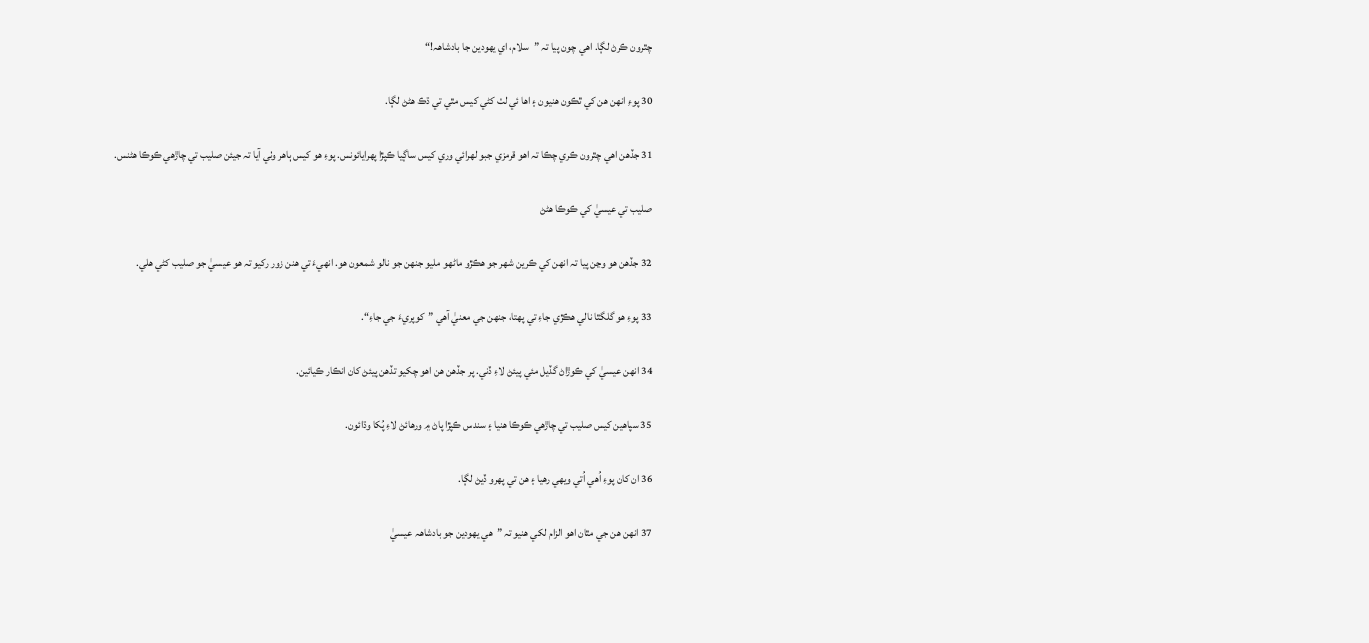چٿرون ڪرڻ لڳا. اھي چون پيا تہ ”سلام، اي يھودين جا بادشاھہ!“

30 پوءِ انھن ھن کي ٿڪون ھنيون ۽ اھا ئي لٺ کڻي کيس مٿي تي ڌڪ ھڻڻ لڳا.

31 جڏھن اھي چٿرون ڪري چڪا تہ اھو قرمزي جبو لھرائي وري کيس ساڳيا ڪپڙا پھرايائونس. پوءِ ھو کيس ٻاھر وٺي آيا تہ جيئن صليب تي چاڙھي ڪوڪا ھڻنس.

صليب تي عيسيٰ کي ڪوڪا ھڻڻ

32 جڏھن ھو وڃن پيا تہ انھن کي ڪرين شھر جو ھڪڙو ماڻھو مليو جنھن جو نالو شمعون ھو. انھيءَ تي ھنن زور رکيو تہ ھو عيسيٰ جو صليب کڻي ھلي.

33 پوءِ ھو گلگٿا نالي ھڪڙي جاءِ تي پھتا، جنھن جي معنيٰ آھي ”کوپريءَ جي جاءِ“.

34 انھن عيسيٰ کي ڪوڙاڻ گڏيل مئي پيئڻ لاءِ ڏني. پر جڏھن ھن اھو چکيو تڏھن پيئڻ کان انڪار ڪيائين.

35 سپاھين کيس صليب تي چاڙھي ڪوڪا ھنيا ۽ سندس ڪپڙا پاڻ ۾ ورھائڻ لاءِ پُکا وڌائون.

36 ان کان پوءِ اُھي اُتي ويھي رھيا ۽ ھن تي پھرو ڏيڻ لڳا.

37 انھن ھن جي مٿان اھو الزام لکي ھنيو تہ ”ھي يھودين جو بادشاھہ عيسيٰ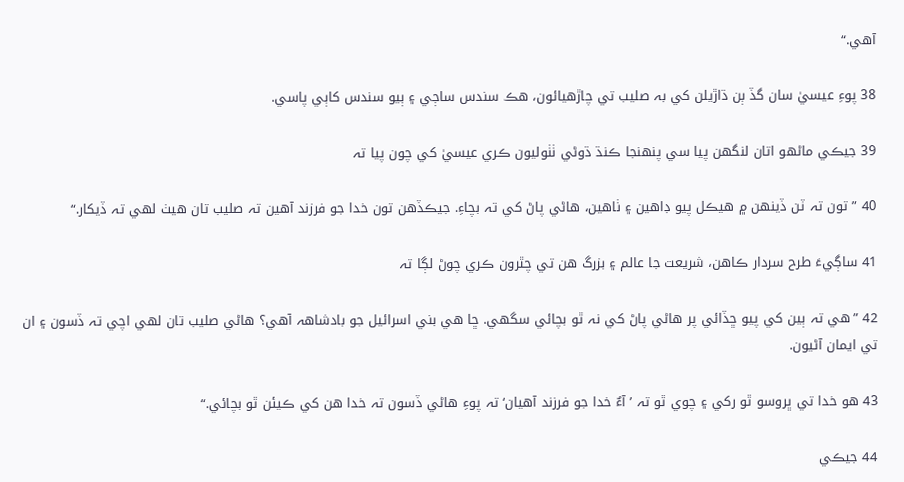آھي.“

38 پوءِ عيسيٰ سان گڏ ٻن ڌاڙيلن کي بہ صليب تي چاڙھيائون، ھڪ سندس ساڄي ۽ ٻيو سندس کاٻي پاسي.

39 جيڪي ماڻھو اتان لنگھن پيا سي پنھنجا ڪنڌ ڌوڻي ٺٺوليون ڪري عيسيٰ کي چون پيا تہ

40 ”تون تہ ٽن ڏينھن ۾ ھيڪل پيو ڊاھين ۽ ٺاھين، ھاڻي پاڻ کي تہ بچاءِ. جيڪڏھن تون خدا جو فرزند آھين تہ صليب تان ھيٺ لھي تہ ڏيکار.“

41 ساڳيءَ طرح سردار ڪاھن، شريعت جا عالم ۽ بزرگ ھن تي چٿرون ڪري چوڻ لڳا تہ

42 ”ھي تہ ٻين کي پيو ڇڏائي پر ھاڻي پاڻ کي نہ ٿو بچائي سگھي. ڇا ھي بني اسرائيل جو بادشاھہ آھي؟ ھاڻي صليب تان لھي اچي تہ ڏسون ۽ ان تي ايمان آڻيون.

43 ھو خدا تي ڀروسو ٿو رکي ۽ چوي ٿو تہ ’آءٌ خدا جو فرزند آھيان‘ تہ پوءِ ھاڻي ڏسون تہ خدا ھن کي ڪيئن ٿو بچائي.“

44 جيڪي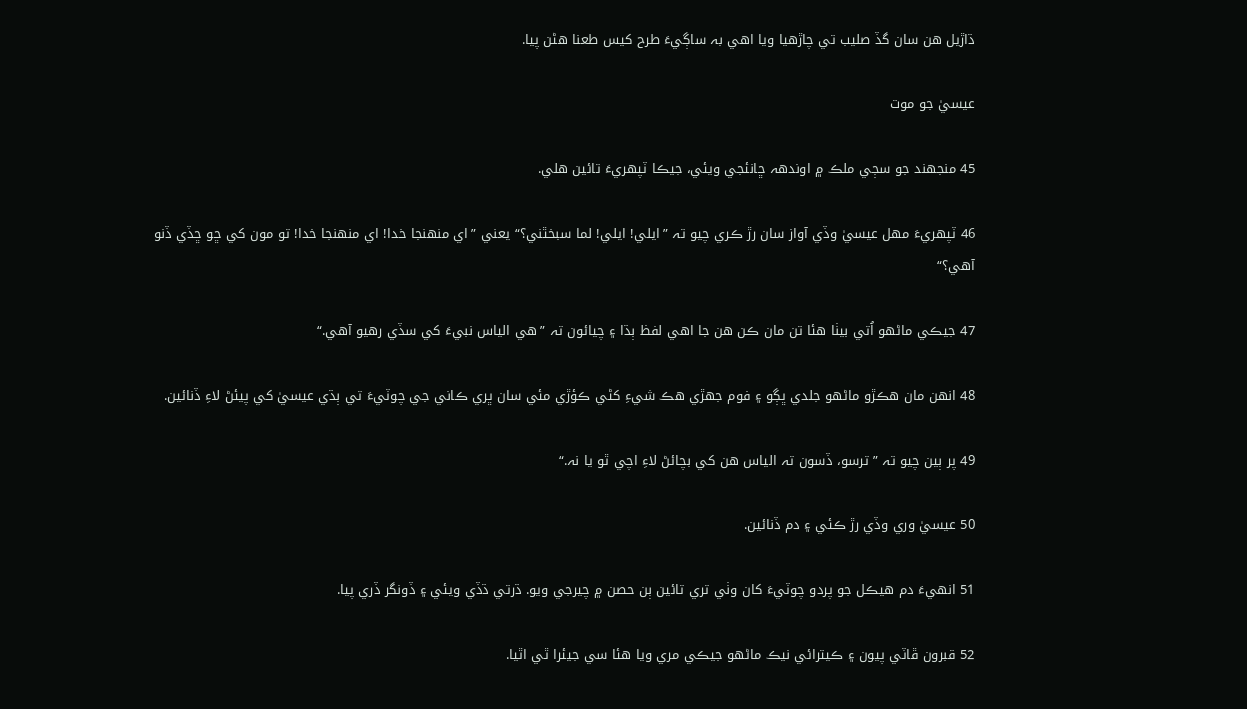ڌاڙيل ھن سان گڏ صليب تي چاڙھيا ويا اھي بہ ساڳيءَ طرح کيس طعنا ھڻن پيا.

عيسيٰ جو موت

45 منجھند جو سڄي ملڪ ۾ اوندھہ ڇانئجي ويئي، جيڪا ٽپھريءَ تائين ھلي.

46 ٽپھريءَ مھل عيسيٰ وڏي آواز سان رڙ ڪري چيو تہ ”ايلي! ايلي! لما سبخٿني؟“ يعني ”اي منھنجا خدا! اي منھنجا خدا! تو مون کي ڇو ڇڏي ڏنو آھي؟“

47 جيڪي ماڻھو اُتي بيٺا ھئا تن مان ڪن ھن جا اھي لفظ ٻڌا ۽ چيائون تہ ”ھي الياس نبيءَ کي سڏي رھيو آھي.“

48 انھن مان ھڪڙو ماڻھو جلدي ڀڳو ۽ فوم جھڙي ھڪ شيءِ کڻي ڪؤڙي مئي سان ڀري ڪاني جي چوٽيءَ تي ٻڌي عيسيٰ کي پيئڻ لاءِ ڏنائين.

49 پر ٻين چيو تہ ”ترسو، ڏسون تہ الياس ھن کي بچائڻ لاءِ اچي ٿو يا نہ.“

50 عيسيٰ وري وڏي رڙ ڪئي ۽ دم ڏنائين.

51 انھيءَ دم ھيڪل جو پردو چوٽيءَ کان وٺي تري تائين ٻن حصن ۾ چيرجي ويو. ڌرتي ڌڏي ويئي ۽ ڏونگر ڏري پيا.

52 قبرون ڦاٽي پيون ۽ ڪيترائي نيڪ ماڻھو جيڪي مري ويا ھئا سي جيئرا ٿي اٿيا.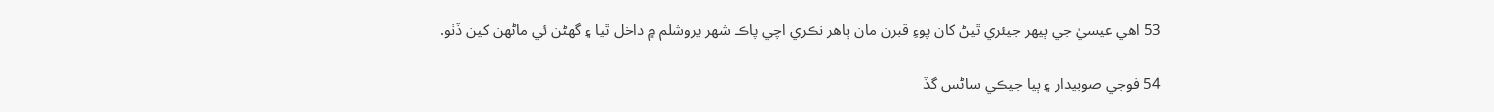53 اھي عيسيٰ جي ٻيھر جيئري ٿيڻ کان پوءِ قبرن مان ٻاھر نڪري اچي پاڪ شھر يروشلم ۾ داخل ٿيا ۽ گھڻن ئي ماڻھن کين ڏٺو.

54 فوجي صوبيدار ۽ ٻيا جيڪي ساڻس گڏ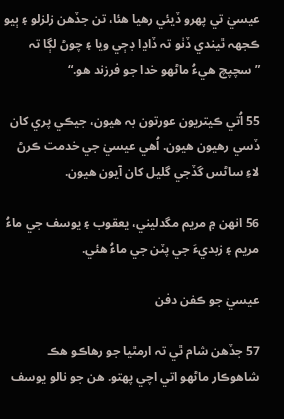عيسيٰ تي پھرو ڏيئي رھيا ھئا، تن جڏھن زلزلو ۽ ٻيو ڪجھہ ٿيندي ڏٺو تہ ڏاڍا ڊڄي ويا ۽ چوڻ لڳا تہ ”سچپچ ھيءُ ماڻھو خدا جو فرزند ھو.“

55 اُتي ڪيتريون عورتون بہ ھيون، جيڪي پري کان ڏسي رھيون ھيون. اُھي عيسيٰ جي خدمت ڪرڻ لاءِ ساڻس گڏجي گليل کان آيون ھيون.

56 انھن ۾ مريم مگدليني، يعقوب ۽ يوسف جي ماءُ مريم ۽ زبديءَ جي پٽن جي ماءُ ھئي.

عيسيٰ جو ڪفن دفن

57 جڏھن شام ٿي تہ ارمٿيا جو رھاڪو ھڪ شاھوڪار ماڻھو اتي اچي پھتو. ھن جو نالو يوسف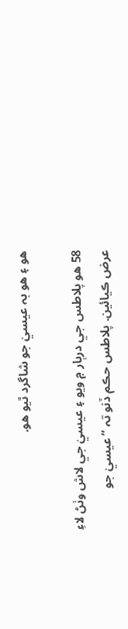ھو ۽ ھو بہ عيسيٰ جو شاگرد ٿيو ھو.

58 ھو پلاطس جي درٻار ۾ ويو ۽ عيسيٰ جي لاش وٺڻ لاءِ عرض ڪيائين. پلاطس حڪم ڏنو تہ ”عيسيٰ جو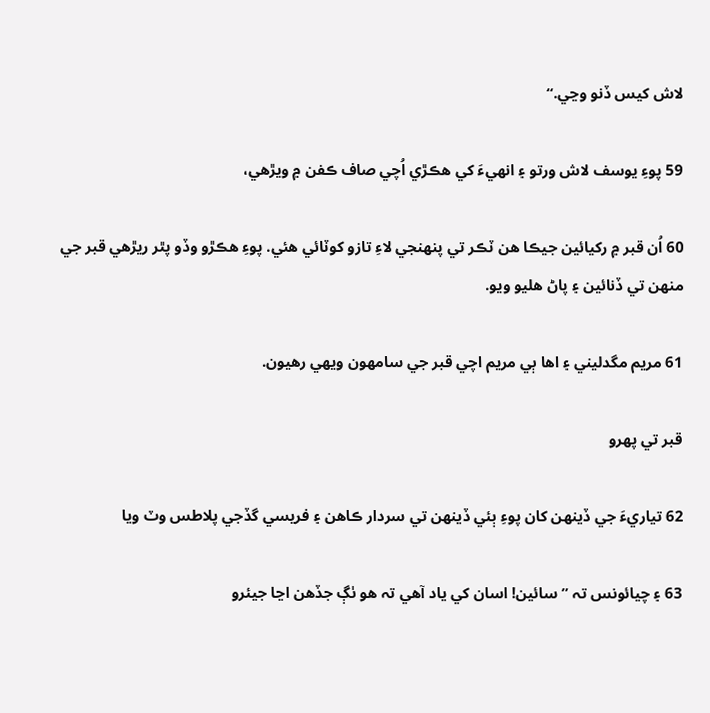لاش کيس ڏنو وڃي.“

59 پوءِ يوسف لاش ورتو ۽ انھيءَ کي ھڪڙي اُچي صاف ڪفن ۾ ويڙھي،

60 اُن قبر ۾ رکيائين جيڪا ھن ٽڪر تي پنھنجي لاءِ تازو کوٽائي ھئي. پوءِ ھڪڙو وڏو پٿر ريڙھي قبر جي منھن تي ڏنائين ۽ پاڻ ھليو ويو.

61 مريم مگدليني ۽ اھا ٻي مريم اچي قبر جي سامھون ويھي رھيون.

قبر تي پھرو

62 تياريءَ جي ڏينھن کان پوءِ ٻئي ڏينھن تي سردار ڪاھن ۽ فريسي گڏجي پلاطس وٽ ويا

63 ۽ چيائونس تہ ”سائين! اسان کي ياد آھي تہ ھو ٺڳ جڏھن اڃا جيئرو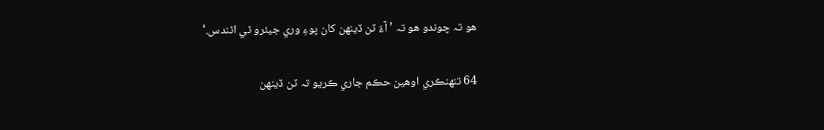ھو تہ چوندو ھو تہ ’آءٌ ٽن ڏينھن کان پوءِ وري جيئرو ٿي اٿندس.‘

64 تنھنڪري اوھين حڪم جاري ڪريو تہ ٽن ڏينھن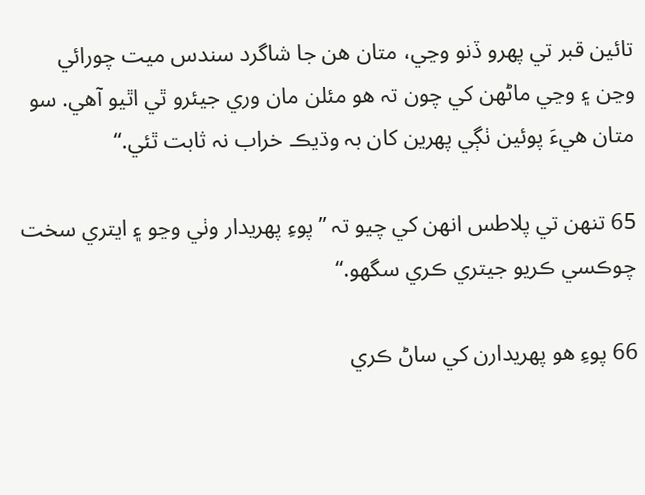تائين قبر تي پھرو ڏنو وڃي، متان ھن جا شاگرد سندس ميت چورائي وڃن ۽ وڃي ماڻھن کي چون تہ ھو مئلن مان وري جيئرو ٿي اٿيو آھي. سو متان ھيءَ پوئين ٺڳي پھرين کان بہ وڌيڪ خراب نہ ثابت ٿئي.“

65 تنھن تي پلاطس انھن کي چيو تہ ”پوءِ پھريدار وٺي وڃو ۽ ايتري سخت چوڪسي ڪريو جيتري ڪري سگھو.“

66 پوءِ ھو پھريدارن کي ساڻ ڪري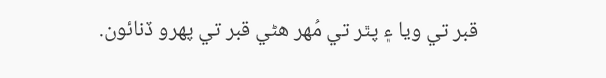قبر تي ويا ۽ پٿر تي مُھر ھڻي قبر تي پھرو ڏنائون.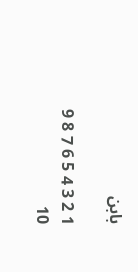بابن

1 2 3 4 5 6 7 8 9 10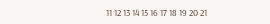11 12 13 14 15 16 17 18 19 20 21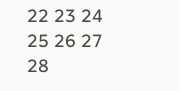22 23 24 25 26 27 28